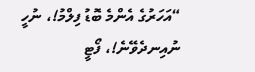“އަހަރުގެ އެންމެ ބޮޑު ފިލްމު!، ނުހީ ނުއިނދެވޭނެ!، ފޯޓީ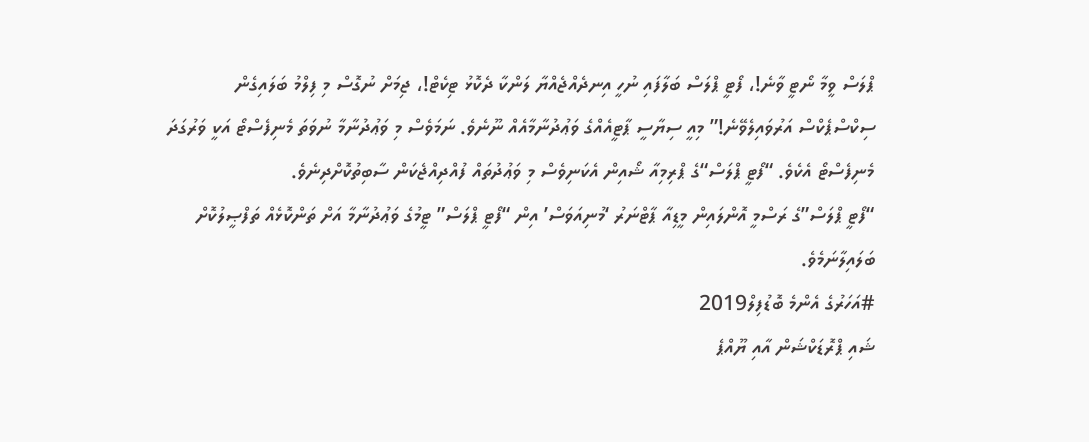ޕްލަސް ވީމާ ނޯޓީ ވާނެ!، ފޯޓީ ޕްލަސް ބަލާފައި ނުހީ އިނދެއްޖެއްޔާ ލަންކާ ދެކޮޅު ޓިކެޓް!، ޖިމަށް ނުގޮސް މި ފިލްމު ބަލައިގެން ސިކްސްޕެކްސް އަރުވައިލެވޭނެ!” މިއީ ސިޔާސީ ޕާޓީއެއްގެ ވަޢުދުނާމާއެއް ނޫނެވެ. ނަމަވެސް މި ވަޢުދުނާމާ ނުވަތަ މެނިފެސްޓޯ އަކީ ވަރުގަދަ މެނިފެސްޓޯ އެކެވެ. “ފޯޓީ ޕްލަސް“ގެ ޕްރިމިއާ ޝޯއިން އެކަނިވެސް މި ވަޢުދުތައް ފުއްދިއްޖެކަން ސާބިތުކޮށްދިނެވެ.
“ފޯޓީ ޕްލަސް”ގެ ރަސްމީ އޮންލައިން މީޑިއާ ޕާޓްނަރު ‘މުނިއަވަސް’ އިން “ފޯޓީ ޕްލަސް” ޓީމުގެ ވަޢުދުނާމާ އަށް ތަންކޮޅެއް ތަފްޞީލުކޮށް ބަލައިލާނަމެވެ.
#އަހަރުގެ އެންމެ ބޮޑުފިލް2019
ޝައި ޕްރޮޑަކްޝަން އާއި ޔޫއްޕެ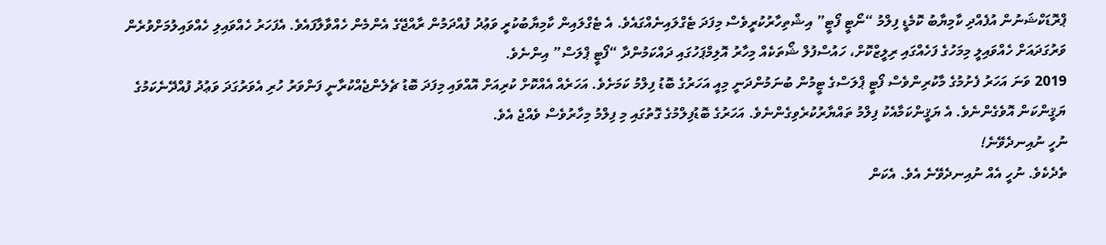ޕްރޮޑަކްޝަނުން އުފެއްދި ކާމިޔާބު ކޮމެޑީ ފިލްމު “ނޯޓީ ފޯޓީ” އިޝްތިހާރުކުރީވެސް މިފަދަ ޓެގްލައިނެއްގައެވެ. އެ ޓެގްލައިން ކާމިޔާބުކުރީ ވަޢުދު ފުއްދަމުން ރާއްޖޭގެ އެންމެން ހެއްވާލާފައެވެ. އެފަހަރު ހެއްވައިލި ހެއްވައިލުމަށްވުރެން ވަރުގަދައަށް ހެއްވައިލީ މިމަހުގެ ފަހެއްގައި ރިލީޒްކޮށް، ހައުސްފުލް ޝޯތަކެއް މިހާރު އޮލިމްޕަހުގައި ދައްކަމުންދާ “ފޯޓީ ޕްލަސް” އިންނެވެ.
2019 ވަނަ އަހަރު ފެށުމުގެ މާކުރިންވެސް ފޯޓީ ޕްލަސްގެ ޓީމުން ބުނަމުންދަނީ މިއީ އަހަރުގެ ބޮޑު ފިލްމު ކަމަށެވެ. އަހަރެއް އެއްކޮށް ކުރިއަށް އޮއްވައި މިފަދަ ބޮޑު ޗެލެންޖެއްކުރާނީ ފަންވަރު ހުރި އެވަރުގަދަ ވަޢުދު ފުއްދޭނެކަމުގެ ޔަޤީންކަން އޮވެގެންނެވެ. އެ ޔަޤީންކަމާއެކު ފިލްމު ތައްޔާރުކުރެވިގެންނެވެ. އަހަރުގެ ބޮޑުފިލްމުގެ ގޮތުގައި މި ފިލްމު މިހާރުވެސް ވެއްޖެ އެވެ.
ނުހީ ނުއިނދެވޭނެ!
ތެދެކެވެ. ނުހީ އެއް ނުއިނދެވޭނެ އެވެ. އެކަން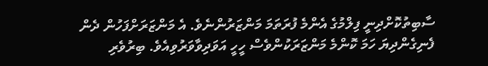ސާބިތުކޮށްދިނީ ފިލްމުގެ އެންމެ ފުރަތަމަ މަންޒަރުންނެވެ. އެ މަންޒަރަށްފަހުން ދެން ފެނިގެންދިޔަ ހަމަ ކޮންމެ މަންޒަރަކުންވެސް ހީހީ އަވަދިވާވަރުވިއެވެ. ބިރުވެރި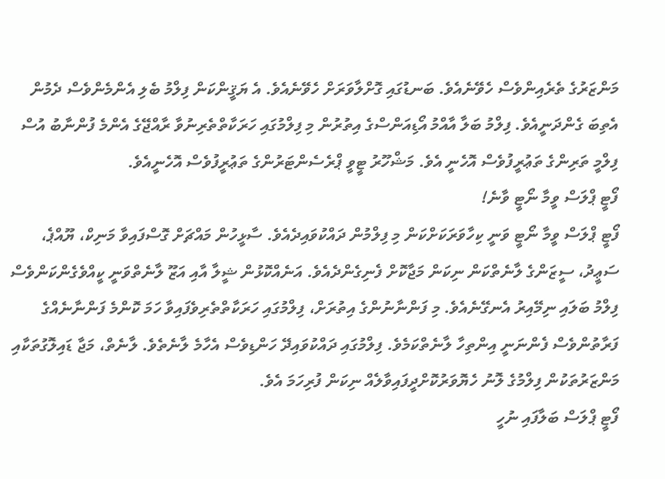މަންޒަރުގެ ތެރެއިންވެސް ހެވޭނެއެވެ. ބަނޑުގައި ގޮށްލާވަރަށް ހެވޭނެއެވެ. އެ ޔަޤީންކަން ފިލްމު ބެލި އެންމެންވެސް ދެމުން އެތިބަ ގެންދަނީއެވެ. ފިލްމު ބަލާ އާއްމު އޯޑިއަންސްގެ އިތުރުން މި ފިލްމުގައި ހަރަކާތްތެރިނުވާ ރާއްޖޭގެ އެންމެ ފުންނާބު އުސް ފިލްމީ ތަރިންގެ ތަޢުރީފުވެސް އޮހެނީ އެވެ. މަޝްހޫރު ޓީވީ ޕްރެސެންޓަރުންގެ ތަޢުރީފުވެސް އޮހެނީއެވެ.
ފޯޓީ ޕްލަސް ވީމާ ނޯޓީ ވާނެ!
ފޯޓީ ޕްލަސް ވީމާ ނޯޓީ ވަނީ ކިހާވަރަކަށްކަން މި ފިލްމުން ދައްކުވައިދެއެވެ. ސާޅީހުން މައްޗަށް ގޮސްފައިވާ މަނިކް، ޔޫއްޕެ، ސަޢީދު، ސީޒަންގެ ލާނެތްކަން ނިކަން މަޖާކޮށް ފެނިގެންދެއެވެ. އަނެއްކޮޅުން ޝީލާ އާއި އަޒޫ ލާނެތްވަނީ ކީއްވެގެންކަންވެސް ފިލްމު ބަލައި ނިމޭއިރު އެނގޭނެއެވެ. މި ފަންނާނުންގެ އިތުރަށް، ފިލްމުގައި ހަރަކާތްތެރިވެފައިވާ ހަމަ ކޮންމެ ފަންނާނެއްގެ ފަރާތުންވެސް ފެންނަނީ އިންތިހާ ލާނެތްކަމެވެ. ފިލްމުގައި ދައްކުވައިދޭ ހަންޑިވެސް އެހާމެ ލާނެތެވެ. ލާނެތް، މަޖާ ޑައިލޮގުތަކާއި މަންޒަރުތަކުން ފިލްމުގެ ލޮނު ހެޔޮވަރުކޮށްދީފައިވާލެއް ނިކަން ފުރިހަމަ އެވެ.
ފޯޓީ ޕްލަސް ބަލާފައި ނުހީ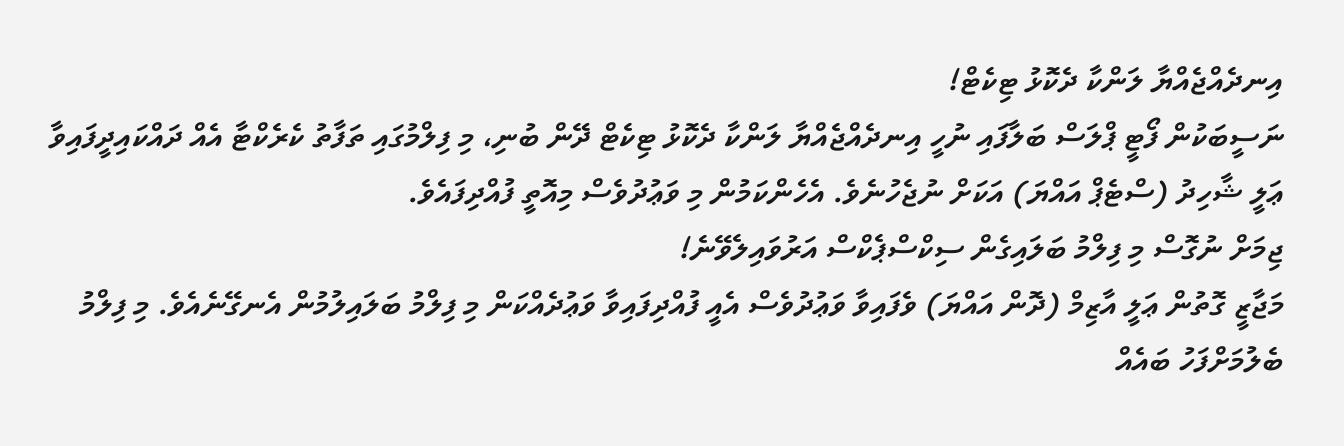އިނދެއްޖެއްޔާ ލަންކާ ދެކޮޅު ޓިކެޓް!
ނަސީބަކުން ފޯޓީ ޕްލަސް ބަލާފައި ނުހީ އިނދެއްޖެއްޔާ ލަންކާ ދެކޮޅު ޓިކެޓް ދޭން ބުނި، މި ފިލްމުގައި ތަފާތު ކެރެކްޓާ އެއް ދައްކައިދީފައިވާ ޢަލީ ޝާހިދު (ސްޓެޕް އައްޔަ) އަކަށް ނުޖެހުނެވެ. އެހެންކަމުން މި ވަޢުދުވެސް މިއޮތީ ފުއްދިފައެވެ.
ޖިމަށް ނުގޮސް މި ފިލްމު ބަލައިގެން ސިކްސްޕެކްސް އަރުވައިލެވޭނެ!
މަޖާޒީ ގޮތުން ޢަލީ އާޒިމް (ދޮން އައްޔަ) ވެފައިވާ ވަޢުދުވެސް އެއީ ފުއްދިފައިވާ ވަޢުދެއްކަން މި ފިލްމު ބަލައިލުމުން އެނގޭނެއެވެ. މި ފިލްމު ބެލުމަށްފަހު ބައެއް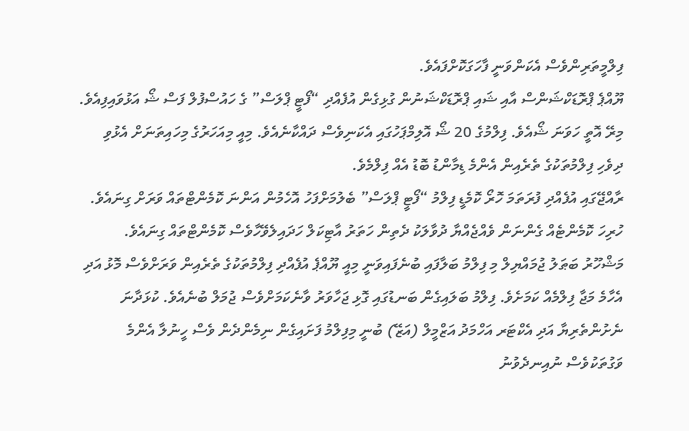ފިލްމީތަރިންވެސް އެކަންވަނީ ފާހަގަކޮށްފައެވެ.
ޔޫއްޕެ ޕްރޮޑަކްޝަންސް އާއި ޝައި ޕްރޮޑަކްޝަނުން ގުޅިގެން އުފެއްދި “ފޯޓީ ޕްލަސް” ގެ ހައުސްފުލް ފަސް ޝޯ އަޅުވައިފިއެވެ. މިރޭ އޮތީ ހަވަނަ ޝޯއެވެ. ފިލްމުގެ 20 ޝޯ އޮލިމްޕަހުގައި އެކަނިވެސް ދައްކާނެއެވެ. މިއީ މިއަހަރުގެ މިހައިތަނަށް އެޅުވި ދިވެހި ފިލްމުތަކުގެ ތެރެއިން އެންމެ ޑިމާންޑު ބޮޑު އެއް ފިލްމެވެ.
ރާއްޖޭގައި އުފެއްދި ފުރަތަމަ ހޮރޯ ކޮމެޑީ ފިލްމު “ފޯޓީ ޕްލަސް” ބެލުމަށްފަހު އޮހެމުން އަންނަ ކޮމެންޓްތައް ވަރަށް ގިނައެވެ. ހުރިހަ ކޮމެންޓެއް ގެންނަން ވެއްޖެއްޔާ ދުވާލަކު ދެތިން ހަތަރު އާޓިކަލް ހަދައިލެވޭހާވެސް ކޮމެންޓްތައް ގިނައެވެ.
މަޝްހޫރު ބަޠަލު ޖުމައްޔިލް މި ފިލްމު ބަލާފައި ބުނެފައިވަނީ މިއީ ޔޫއްޕެ އުފެއްދި ފިލްމުތަކުގެ ތެރެއިން ވަރަށްވެސް މޮޅު އަދި އެހާމެ މަޖާ ފިލްމެއް ކަމަށެވެ. ފިލްމު ބަލައިގެން ބަނޑުގައި ގޮޅި ޖަހާވަރު ވާނެކަމަށްވެސް ޖުމަލް ބުނެއެވެ. ކުޅަދާނަ ނެށުންތެރިޔާ އަދި އެކްޓަރ އަހްމަދު އަޒްމީލް (އަޒޭ) ބުނީ މިފިލްމު ފަށައިގެން ނިމެންދެން ވެސް ހީނުލާ އެންމެ ވަގުތަކުވެސް ނުއިނދެވުނު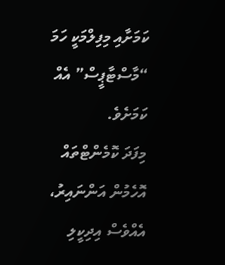ކަމަށާއި މިފިލްމަކީ ހަމަ “މާސްޓާޕީސް” އެއް ކަމަށެވެ.
މިފަދަ ކޮމެންޓްތައް އޮހެމުން އަންނައިރު، އެއްވެސް އިދިކީލި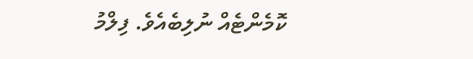ކޮމެންޓެއް ނުލިބެއެވެ. ފިލްމު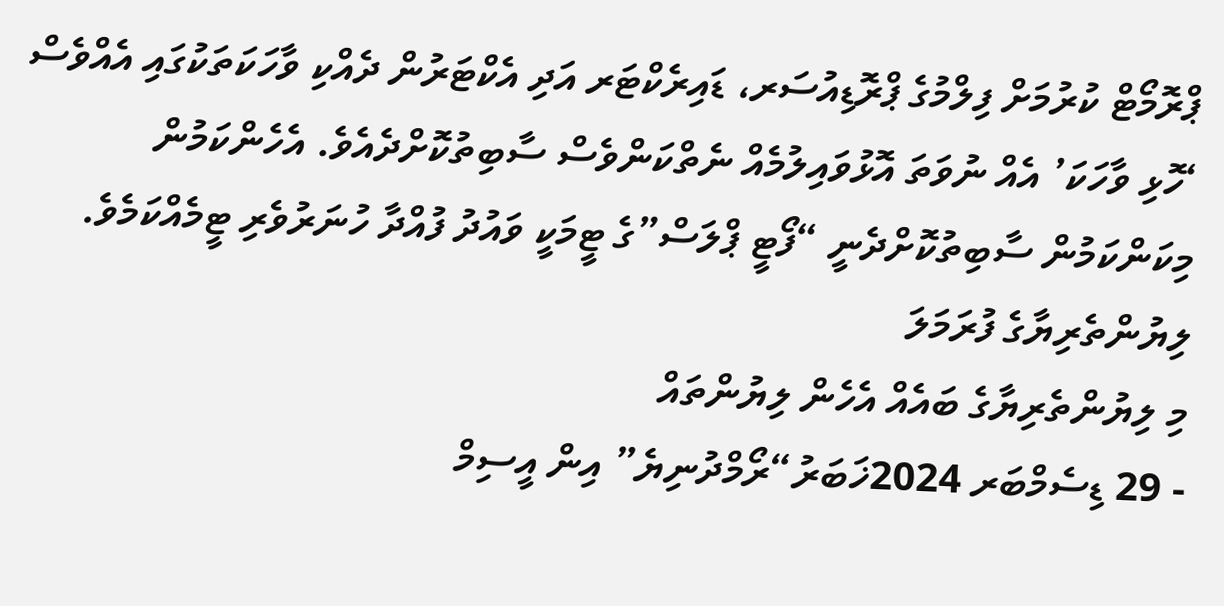ޕްރޮމޯޓް ކުރުމަށް ފިލްމުގެ ޕްރޮޑިއުސަރ، ޑައިރެކްޓަރ އަދި އެކްޓަރުން ދެއްކި ވާހަކަތަކުގައި އެއްވެސް ‘ހޮޅި ވާހަކަ’ އެއް ނުވަތަ އޮޅުވައިލުމެއް ނެތްކަންވެސް ސާބިތުކޮށްދެއެވެ. އެހެންކަމުން މިކަންކަމުން ސާބިތުކޮށްދެނީ “ފޯޓީ ޕްލަސް”ގެ ޓީމަކީ ވައުދު ފުއްދާ ހުނަރުވެރި ޓީމެއްކަމެވެ.
ލިޔުންތެރިޔާގެ ފުރަމަލަ
މި ލިޔުންތެރިޔާގެ ބައެއް އެހެން ލިޔުންތައް
- 29 ޑިސެމްބަރ 2024ޚަބަރު“ރޯމްދުނިޔެ” އިން އީސިމް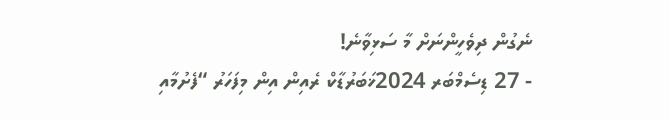ނެގުން ދިވެހީންނަށް މާ ސަޅިވާނެ!
- 27 ޑިސެމްބަރ 2024ޚަބަރުޑާކް ރެއިން އިން މިފަހަރު “ފެށުމާއި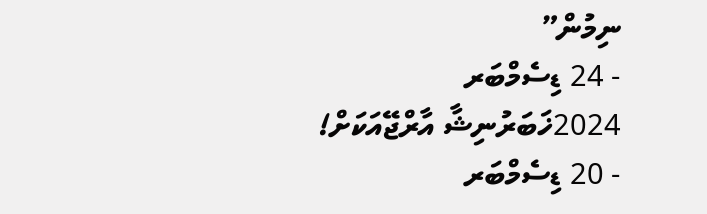ނިމުން”
- 24 ޑިސެމްބަރ 2024ޚަބަރުނިޝާ އާރްޖޭއަކަށް!
- 20 ޑިސެމްބަރ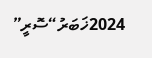2024ޚަބަރު“ސޮރީ”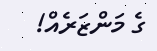ގެ މަންޒަރެއް!